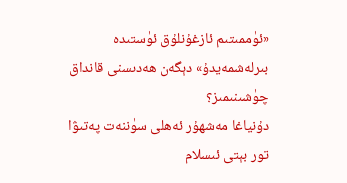«ئۈممىتىم ئازغۇنلۇق ئۈستىدە بىرلەشمەيدۇ» دېگەن ھەدىسنى قانداق چۈشىنىمىز؟
دۇنياغا مەشھۇر ئەھلى سۈننەت پەتىۋا تور بېتى ئىسلام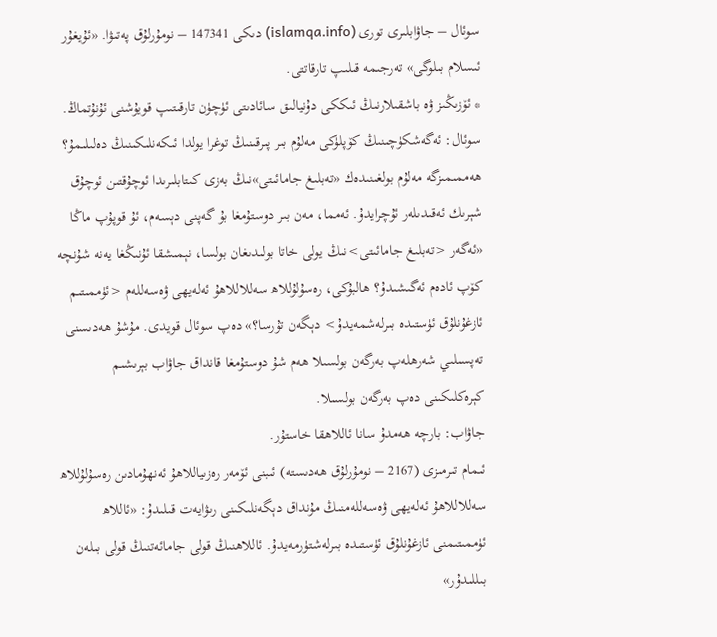سوئال – جاۋابلىرى تورى (islamqa.info) دىكى 147341 – نومۇرلۇق پەتىۋا. «ئۇيغۇر ئىسلام بىلوگى» تەرجىمە قىلىپ تارقاتتى.
* ئۆزىڭىز ۋە باشقىلارنىڭ ئىككى دۇنيالىق سائادىتى ئۈچۈن تارقىتىپ قويۇشنى ئۇنۇتماڭ.
سوئال: ئەگەشكۈچىنىڭ كۆپلۈكى مەلۇم بىر پىرقىنىڭ توغرا يولدا ئىكەنلىكىنىڭ دەلىلىمۇ؟ ھەممىمىزگە مەلۇم بولغىنىدەك «تەبلىغ جامائىتى»نىڭ بەزى كىتابلىرىدا ئوچۇقتىن ئوچۇق شېرىك ئەقىدىلەر ئۇچرايدۇ. ئەمما، مەن بىر دوستۇمغا بۇ گەپنى دېسەم، ئۇ قوپۇپ ماڭا «ئەگەر <تەبلىغ جامائىتى>نىڭ يولى خاتا بولىدىغان بولسا، نېمىشقا ئۇنىڭغا يەنە شۇنچە كۆپ ئادەم ئەگىشىدۇ؟ ھالبۇكى، رەسۇلۇللاھ سەللاللاھۇ ئەلەيھى ۋەسەللەم <ئۈممىتىم ئازغۇنلۇق ئۈستىدە بىرلەشمەيدۇ> دېگەن تۇرسا؟» دەپ سوئال قويدى. مۇشۇ ھەدىسنى تەپسىلىي شەرھلەپ بەرگەن بولسىلا ھەم شۇ دوستۇمغا قانداق جاۋاب بېرىشىم كېرەكلىكىنى دەپ بەرگەن بولسىلا.
جاۋاب: بارچە ھەمدۇ سانا ئاللاھقا خاستۇر.
ئىمام تىرمىزى (2167 – نومۇرلۇق ھەدىستە) ئىبنى ئۆمەر رەزىياللاھۇ ئەنھۇمادىن رەسۇلۇللاھ سەللاللاھۇ ئەلەيھى ۋەسەللەمنىڭ مۇنداق دېگەنلىكىنى رىۋايەت قىلىدۇ: «ئاللاھ ئۈممىتىمنى ئازغۇنلۇق ئۈستىدە بىرلەشتۈرمەيدۇ. ئاللاھنىڭ قولى جامائەتنىڭ قولى بىلەن بىللىدۇر»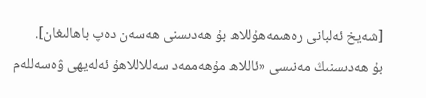[شەيخ ئەلبانى رەھىمەھۇللاھ بۇ ھەدىسنى ھەسەن دەپ باھالىغان].
بۇ ھەدىسنىڭ مەنىسى «ئاللاھ مۇھەممەد سەللاللاھۇ ئەلەيھى ۋەسەللەم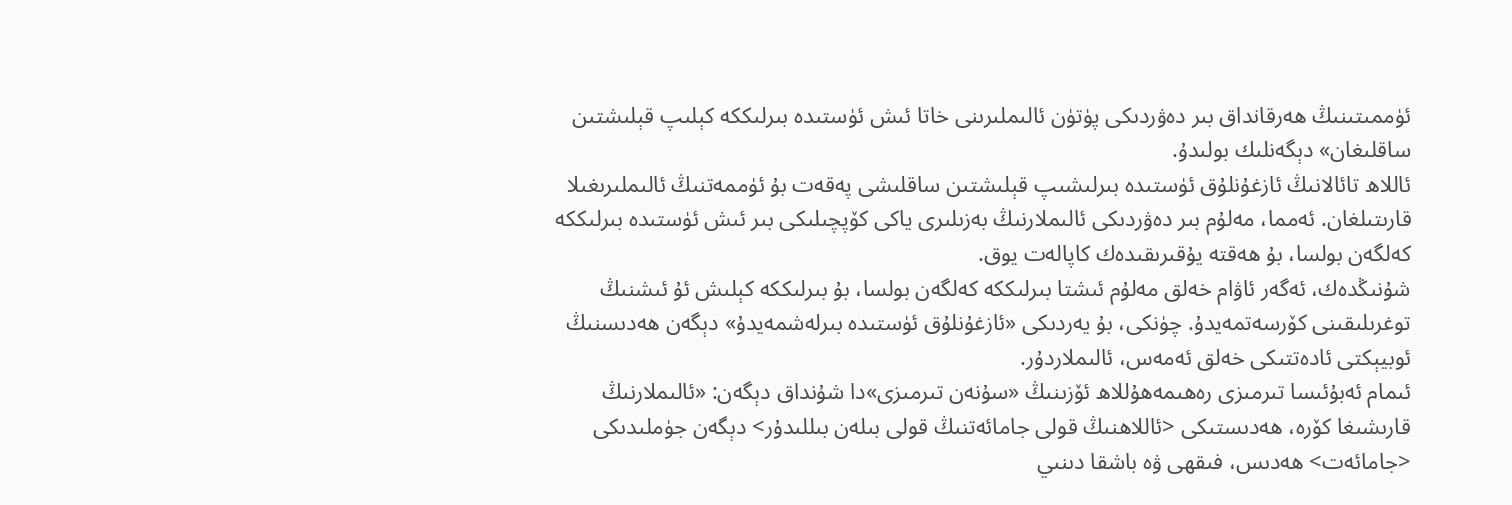ئۈممىتىنىڭ ھەرقانداق بىر دەۋردىكى پۈتۈن ئالىملىرىنى خاتا ئىش ئۈستىدە بىرلىككە كېلىپ قېلىشتىن ساقلىغان» دېگەنلىك بولىدۇ.
ئاللاھ تائالانىڭ ئازغۇنلۇق ئۈستىدە بىرلىشىپ قېلىشتىن ساقلىشى پەقەت بۇ ئۈممەتنىڭ ئالىملىرىغىلا قارىتىلغان. ئەمما، مەلۇم بىر دەۋردىكى ئالىملارنىڭ بەزىلىرى ياكى كۆپچىلىكى بىر ئىش ئۈستىدە بىرلىككە كەلگەن بولسا، بۇ ھەقتە يۇقىرىقىدەك كاپالەت يوق.
شۇنىڭدەك، ئەگەر ئاۋام خەلق مەلۇم ئىشتا بىرلىككە كەلگەن بولسا، بۇ بىرلىككە كېلىش ئۇ ئىشنىڭ توغرىلىقىنى كۆرسەتمەيدۇ. چۈنكى، بۇ يەردىكى «ئازغۇنلۇق ئۈستىدە بىرلەشمەيدۇ» دېگەن ھەدىسنىڭ ئوبيېكتى ئادەتتىكى خەلق ئەمەس، ئالىملاردۇر.
ئىمام ئەبۇئىسا تىرمىزى رەھىمەھۇللاھ ئۆزىنىڭ «سۇنەن تىرمىزى»دا شۇنداق دېگەن: «ئالىملارنىڭ قارىشىغا كۆرە، ھەدىستىكى <ئاللاھنىڭ قولى جامائەتنىڭ قولى بىلەن بىللىدۇر> دېگەن جۈملىدىكى <جامائەت> ھەدىس، فىقھى ۋە باشقا دىنىي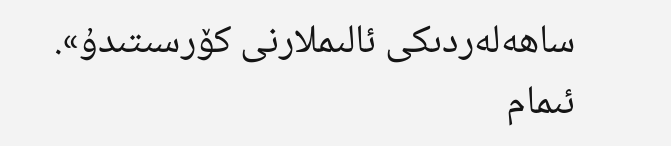ساھەلەردىكى ئالىملارنى كۆرسىتىدۇ».
ئىمام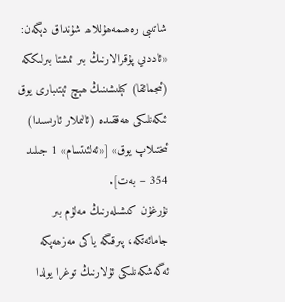شاتىبى رەھىمەھۇللاھ شۇنداق دېگەن: «ئاددىي پۇقرالارنىڭ بىر ئىشتا بىرلىككە (ئىجمائقا) كېلىشىنىڭ ھېچ ئېتىبارى يوق ئىكەنلىكى ھەققىدە (ئالىملار ئارىسىدا) ئىختىلاپ يوق» [«ئەلئىتسام» 1 جىلىد 354 – بەت].
نۇرغۇن كىشىلەرنىڭ مەلۇم بىر جامائەتكە، پىرقىگە ياكى مەزھەپكە ئەگەشكەنلىكى ئۇلارنىڭ توغرا يولدا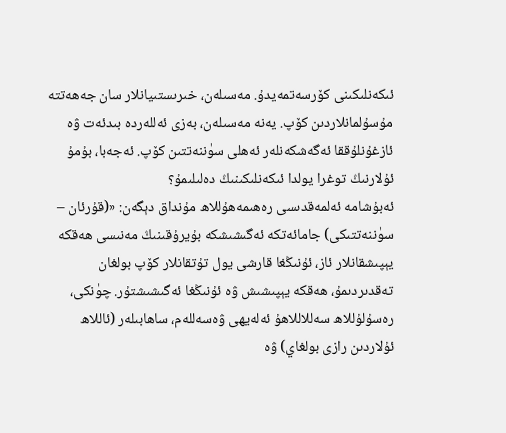ئىكەنلىكىنى كۆرسەتمەيدۇ. مەسىلەن، خىرىستىيانلار سان جەھەتتە مۇسۇلمانلاردىن كۆپ. يەنە مەسىلەن، بەزى ئەللەردە بىدئەت ۋە ئازغۇنلۇققا ئەگەشكەنلەر ئەھلى سۈننەتتىن كۆپ. ئەجەبا، بۇمۇ ئۇلارنىڭ توغرا يولدا ئىكەنلىكىنىڭ دەلىلىمۇ؟
ئەبۇشامە ئەلمەقدىسى رەھىمەھۇللاھ مۇنداق دېگەن: «(قۇرئان – سۈننەتتىكى) جامائەتكە ئەگىشىشكە بۇيرۇقىنىڭ مەنىسى ھەقكە يېپىشقانلار ئاز، ئۇنىڭغا قارشى يول تۇتقانلار كۆپ بولغان تەقدىردىمۇ، ھەقكە يېپىشىش ۋە ئۇنىڭغا ئەگىشىشتۇر. چۈنكى، رەسۇلۇللاھ سەللاللاھۇ ئەلەيھى ۋەسەللەم، ساھابىلەر (ئاللاھ ئۇلاردىن رازى بولغاي) ۋە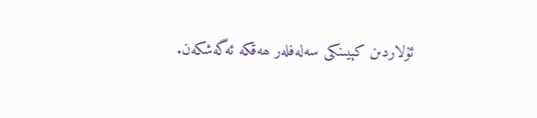ئۇلاردىن كېيىنكى سەلەفلەر ھەقكە ئەگەشكەن.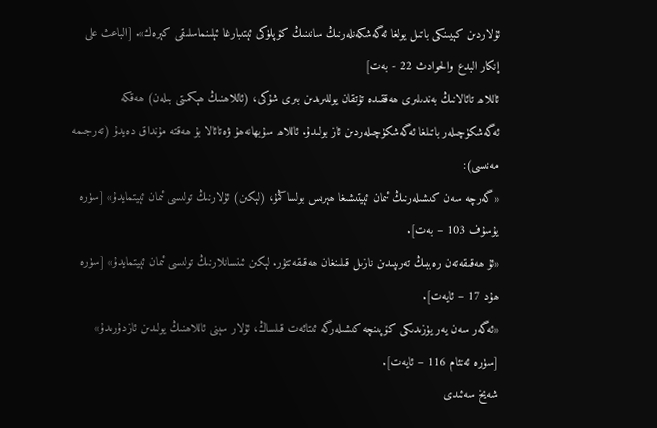ئۇلاردىن كېيىنكى باتىل يولغا ئەگەشكەنلەرنىڭ سانىنىڭ كۆپلۈكى ئېتىبارغا ئېلىنماسلىقى كېرەك». [الباعث على إنكار البدع والحوادث 22 - بەت]
ئاللاھ تائالانىڭ بەندىلىرى ھەققىدە تۇتقان يوللىرىدىن بىرى شۇكى، (ئاللاھنىڭ ھېكمىتى بىلەن) ھەقكە ئەگەشكۈچىلەر باتىلغا ئەگەشكۈچىلەردىن ئاز بولىدۇ. ئاللاھ سۇبھانەھۇ ۋەتائالا بۇ ھەقتە مۇنداق دەيدۇ (تەرجىمە مەنىسى):
«گەرچە سەن كىشىلەرنىڭ ئىمان ئېيتىشىغا ھېرىس بولساڭمۇ، (لېكىن) ئۇلارنىڭ تولىسى ئىمان ئېيتمايدۇ» [سۈرە يۇسۇف 103 – بەت].
«ئۇ ھەقىقەتەن رەببىڭ تەرىپىدىن نازىل قىلىنغان ھەقىقەتتۇر. لېكىن ئىنسانلارنىڭ تولىسى ئىمان ئېيتمايدۇ» [سۈرە ھۇد 17 – ئايەت].
«ئەگەر سەن يەر يۈزىدىكى كۆپىنچە كىشىلەرگە ئىتائەت قىلساڭ، ئۇلار سېنى ئاللاھنىڭ يولىدىن ئازدۇرىدۇ» [سۈرە ئەنئام 116 – ئايەت].
شەيخ سەئىدى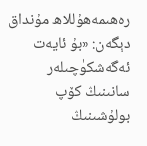رەھىمەھۇللاھ مۇنداق دېگەن: «بۇ ئايەت ئەگەشكۈچىلەر سانىنىڭ كۆپ بولۇشىنىڭ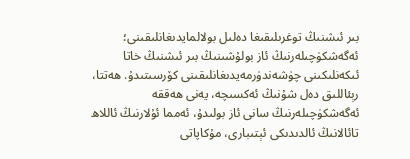بىر ئىشنىڭ توغرىلىقىغا دەلىل بولالمايدىغانلىقىنى؛ ئەگەشكۈچىلەرنىڭ ئاز بولۇشىنىڭ بىر ئىشنىڭ خاتا ئىكەنلىكىنى چۈشەندۈرمەيدىغانلىقىنى كۆرسىتىدۇ. ھەتتا، رېئاللىق دەل شۇنىڭ ئەكسىچە، يەنى ھەققە ئەگەشكۈچىلەرنىڭ سانى ئاز بولىدۇ، ئەمما ئۇلارنىڭ ئاللاھ تائالانىڭ ئالدىدىكى ئېتىبارى، مۇكاپاتى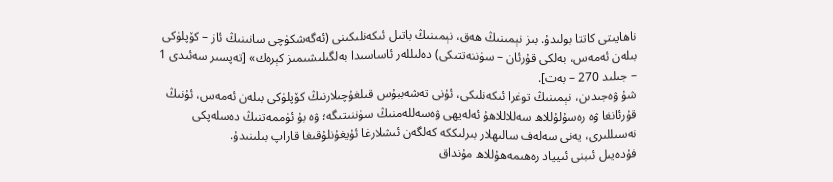ناھايىتى كاتتا بولىدۇ. بىز نېمىنىڭ ھەق، نېمىنىڭ باتىل ئىكەنلىكىنى (ئەگەشكۈچى سانىنىڭ ئاز – كۆپلۈكى بىلەن ئەمەس، بەلكى قۇرئان – سۈننەتتىكى) دەلىللەر ئاساسىدا بەلگىلىشىمىز كېرەك» [تەپسىر سەئىدى 1 – جىلىد 270 – بەت].
شۇ ۋەجىدىن، نېمىنىڭ توغرا ئىكەنلىكى، ئۇنى تەشەببۇس قىلغۇچىلارنىڭ كۆپلۈكى بىلەن ئەمەس، ئۇنىڭ قۇرئانغا ۋە رەسۇلۇللاھ سەللاللاھۇ ئەلەيھى ۋەسەللەمنىڭ سۈننىتىگە؛ ۋە بۇ ئۈممەتنىڭ دەسلەپكى نەسىللىرى، يەنى سەلەف سالىھلار بىرلىككە كەلگەن ئىشلارغا ئۇيغۇنلۇقىغا قاراپ بىلىنىدۇ.
فۇدەيىل ئىبنى ئىيياد رەھىمەھۇللاھ مۇنداق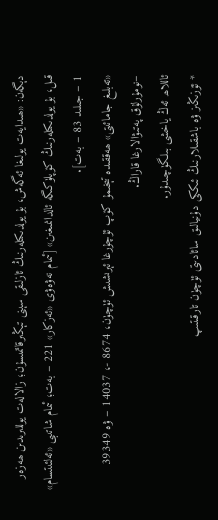دېگەن: «ھىدايەت يولىغا ئەگەش، بۇ يولدىكىلەرنىڭ ئازلىقى سېنى تېڭىرقاتمىسۇن؛ زالالەت يوللىرىدىن ھەزەر قىل، بۇ يولدىكىلەرنىڭ كۆپلۈكىگە ئالدانمىغىن» [ئىمام نەۋەۋى «ئەزكار» 221 – بەت؛ ئىمام شاتىبى «ئەلئىتسام» 1 – جىلىد 83 – بەت].
«تەبلىغ جامائىتى» ھەققىدە تېخىمۇ كۆپ ئۇچۇرغا ئېرىشىش ئۈچۈن، 8674 -، 14037 – ۋە 39349 –نومۇرلۇق پەتىۋالارغا قاراڭ.
ئاللاھ ئەڭ ياخشى بىلگۈچىدۇر.
* ئۆزىڭىز ۋە باشقىلارنىڭ ئىككى دۇنيالىق سائادىتى ئۈچۈن تارقىتىپ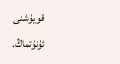قويۇشنى ئۇنۇتماڭ.